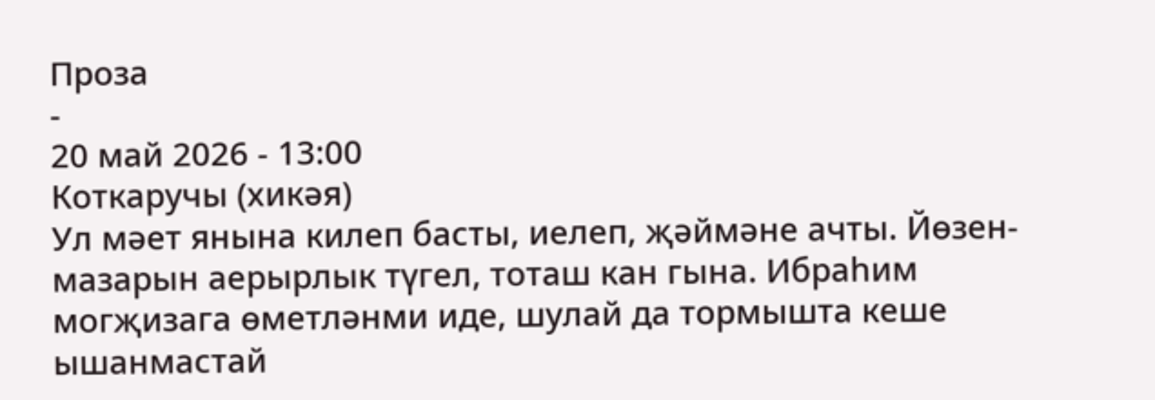Проза
-
20 май 2026 - 13:00
Коткаручы (хикәя)
Ул мәет янына килеп басты, иелеп, җәймәне ачты. Йөзен-мазарын аерырлык түгел, тоташ кан гына. Ибраһим могҗизага өметләнми иде, шулай да тормышта кеше ышанмастай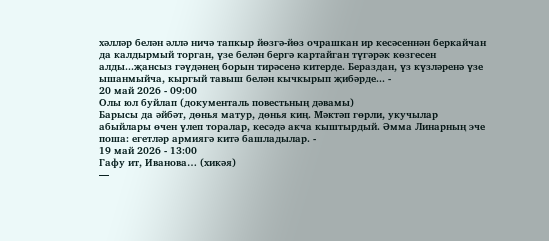хәлләр белән әллә ничә тапкыр йөзгә-йөз очрашкан ир кесәсеннән беркайчан да калдырмый торган, үзе белән бергә картайган түгәрәк көзгесен алды...җансыз гәүдәнең борын тирәсенә китерде. Бераздан, үз күзләренә үзе ышанмыйча, кыргый тавыш белән кычкырып җибәрде... -
20 май 2026 - 09:00
Олы юл буйлап (документаль повестьның дәвамы)
Барысы да әйбәт, дөнья матур, дөнья киң. Мәктәп гөрли, укучылар абыйлары өчен үлеп торалар, кесәдә акча кыштырдый. Әмма Линарның эче поша: егетләр армиягә китә башладылар. -
19 май 2026 - 13:00
Гафу ит, Иванова… (хикәя)
—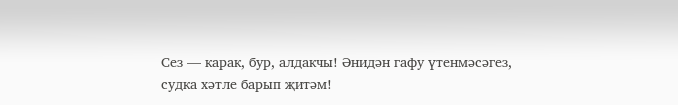Сез — карак, бур, алдакчы! Әнидән гафу үтенмәсәгез, судка хәтле барып җитәм!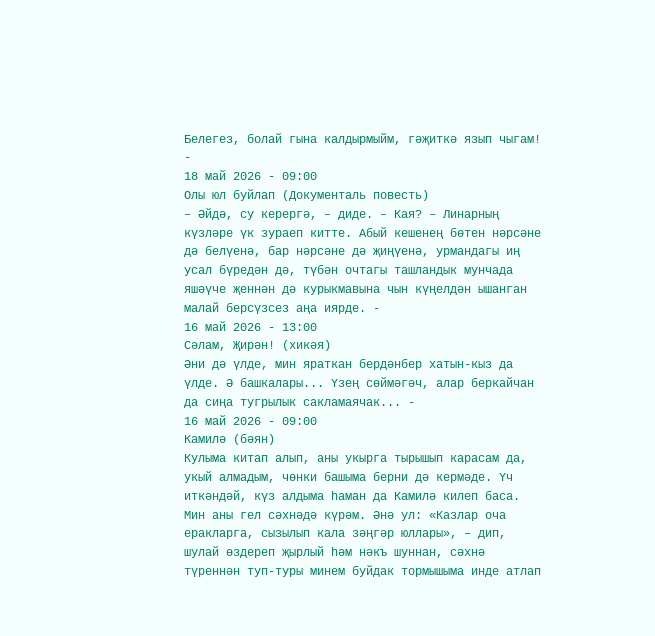Белегез, болай гына калдырмыйм, гәҗиткә язып чыгам! -
18 май 2026 - 09:00
Олы юл буйлап (Документаль повесть)
– Әйдә, су керергә, – диде. – Кая? – Линарның күзләре үк зураеп китте. Абый кешенең бөтен нәрсәне дә белүенә, бар нәрсәне дә җиңүенә, урмандагы иң усал бүредән дә, түбән очтагы ташландык мунчада яшәүче җеннән дә курыкмавына чын күңелдән ышанган малай берсүзсез аңа иярде. -
16 май 2026 - 13:00
Сәлам, Җирән! (хикәя)
Әни дә үлде, мин яраткан бердәнбер хатын-кыз да үлде. Ә башкалары... Үзең сөймәгәч, алар беркайчан да сиңа тугрылык сакламаячак... -
16 май 2026 - 09:00
Камилә (бәян)
Кулыма китап алып, аны укырга тырышып карасам да, укый алмадым, чөнки башыма берни дә кермәде. Үч иткәндәй, күз алдыма һаман да Камилә килеп баса. Мин аны гел сәхнәдә күрәм. Әнә ул: «Казлар оча еракларга, сызылып кала зәңгәр юллары», – дип, шулай өздереп җырлый һәм нәкъ шуннан, сәхнә түреннән туп-туры минем буйдак тормышыма инде атлап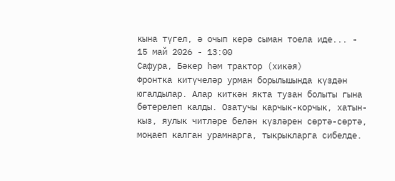кына түгел, ә очып керә сыман тоела иде... -
15 май 2026 - 13:00
Сафура, Бәкер һәм трактор (хикәя)
Фронтка китүчеләр урман борылышында күздән югалдылар. Алар киткән якта тузан болыты гына бөтерелеп калды. Озатучы карчык-корчык, хатын-кыз, яулык читләре белән күзләрен сөртә-сөртә, моңаеп калган урамнарга, тыкрыкларга сибелде.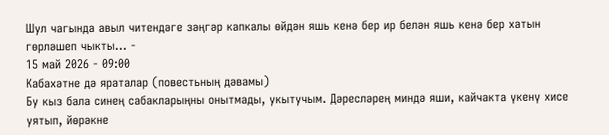Шул чагында авыл читендәге зәңгәр капкалы өйдән яшь кенә бер ир белән яшь кенә бер хатын гөрләшеп чыкты... -
15 май 2026 - 09:00
Кабахәтне дә яраталар (повестьның дәвамы)
Бу кыз бала синең сабакларыңны онытмады, укытучым. Дәресләрең миндә яши, кайчакта үкенү хисе уятып, йөрәкне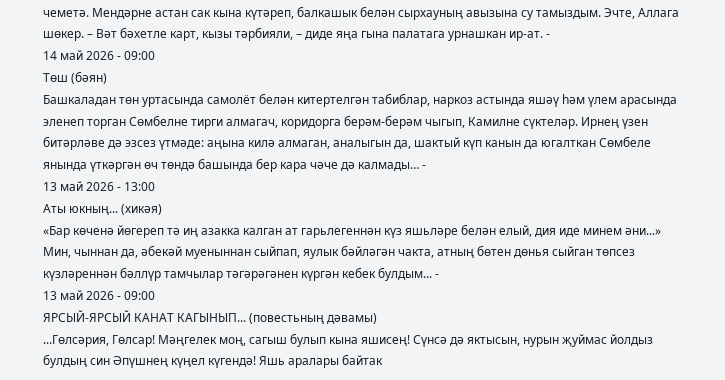чеметә. Мендәрне астан сак кына күтәреп, балкашык белән сырхауның авызына су тамыздым. Эчте, Аллага шөкер. – Вәт бәхетле карт, кызы тәрбияли, – диде яңа гына палатага урнашкан ир-ат. -
14 май 2026 - 09:00
Төш (бәян)
Башкаладан төн уртасында самолёт белән китертелгән табиблар, наркоз астында яшәү һәм үлем арасында эленеп торган Сөмбелне тирги алмагач, коридорга берәм-берәм чыгып, Камилне сүктеләр. Ирнең үзен битәрләве дә эзсез үтмәде: аңына килә алмаган, аналыгын да, шактый күп канын да югалткан Сөмбеле янында үткәргән өч төндә башында бер кара чәче дә калмады… -
13 май 2026 - 13:00
Аты юкның... (хикәя)
«Бар көченә йөгереп тә иң азакка калган ат гарьлегеннән күз яшьләре белән елый, дия иде минем әни...» Мин, чыннан да, әбекәй муеныннан сыйпап, яулык бәйләгән чакта, атның бөтен дөнья сыйган төпсез күзләреннән бәллүр тамчылар тәгәрәгәнен күргән кебек булдым... -
13 май 2026 - 09:00
ЯРСЫЙ-ЯРСЫЙ КАНАТ КАГЫНЫП... (повестьның дәвамы)
...Гөлсәрия, Гөлсар! Мәңгелек моң, сагыш булып кына яшисең! Сүнсә дә яктысын, нурын җуймас йолдыз булдың син Әпүшнең күңел күгендә! Яшь аралары байтак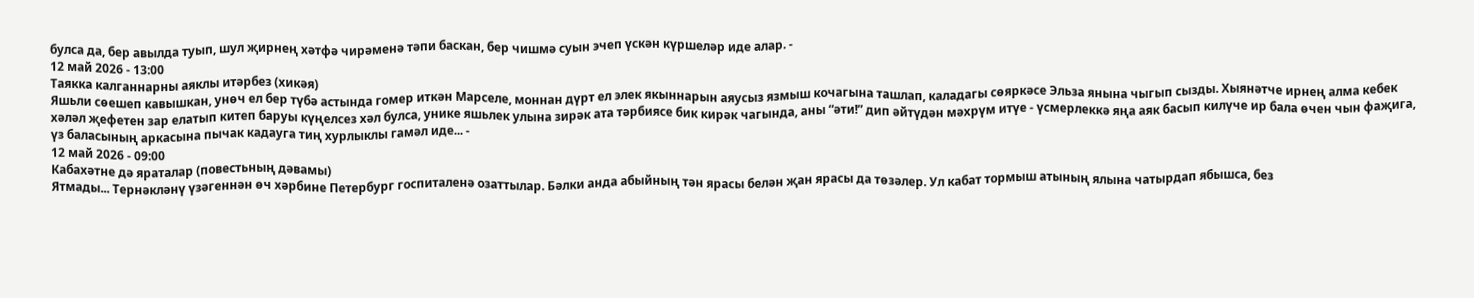булса да, бер авылда туып, шул җирнең хәтфә чирәменә тәпи баскан, бер чишмә суын эчеп үскән күршеләр иде алар. -
12 май 2026 - 13:00
Таякка калганнарны аяклы итәрбез (хикәя)
Яшьли сөешеп кавышкан, унөч ел бер түбә астында гомер иткән Марселе, моннан дүрт ел элек якыннарын аяусыз язмыш кочагына ташлап, каладагы сөяркәсе Эльза янына чыгып сызды. Хыянәтче ирнең алма кебек хәләл җефетен зар елатып китеп баруы күңелсез хәл булса, унике яшьлек улына зирәк ата тәрбиясе бик кирәк чагында, аны “әти!” дип әйтүдән мәхрүм итүе - үсмерлеккә яңа аяк басып килүче ир бала өчен чын фаҗига, үз баласының аркасына пычак кадауга тиң хурлыклы гамәл иде... -
12 май 2026 - 09:00
Кабахәтне дә яраталар (повестьның дәвамы)
Ятмады... Тернәкләнү үзәгеннән өч хәрбине Петербург госпиталенә озаттылар. Бәлки анда абыйның тән ярасы белән җан ярасы да төзәлер. Ул кабат тормыш атының ялына чатырдап ябышса, без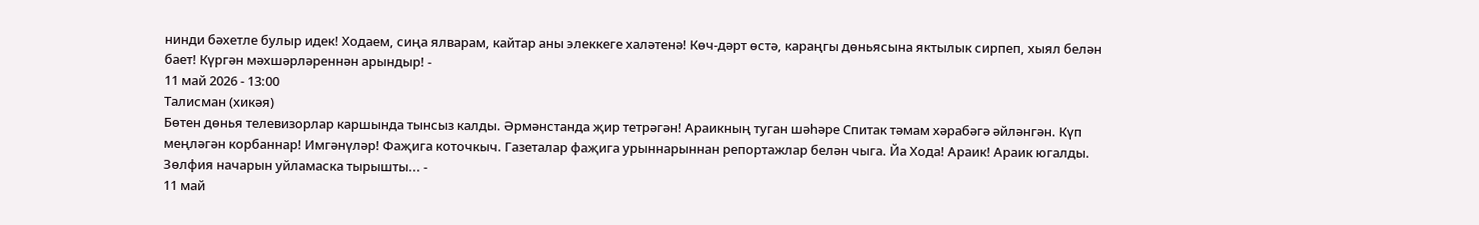нинди бәхетле булыр идек! Ходаем, сиңа ялварам, кайтар аны элеккеге халәтенә! Көч-дәрт өстә, караңгы дөньясына яктылык сирпеп, хыял белән бает! Күргән мәхшәрләреннән арындыр! -
11 май 2026 - 13:00
Талисман (хикәя)
Бөтен дөнья телевизорлар каршында тынсыз калды. Әрмәнстанда җир тетрәгән! Араикның туган шәһәре Спитак тәмам хәрабәгә әйләнгән. Күп меңләгән корбаннар! Имгәнүләр! Фаҗига коточкыч. Газеталар фаҗига урыннарыннан репортажлар белән чыга. Йа Хода! Араик! Араик югалды. Зөлфия начарын уйламаска тырышты... -
11 май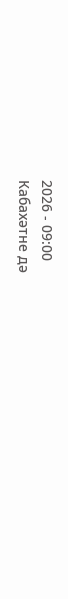2026 - 09:00
Кабахәтне дә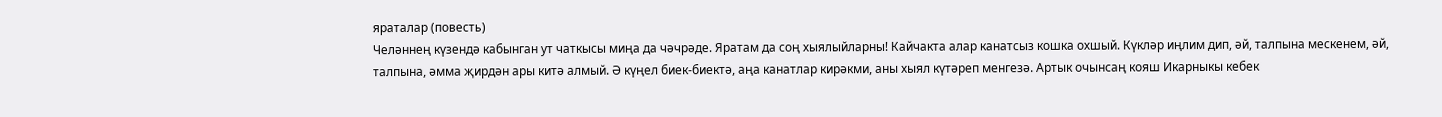яраталар (повесть)
Челәннең күзендә кабынган ут чаткысы миңа да чәчрәде. Яратам да соң хыялыйларны! Кайчакта алар канатсыз кошка охшый. Күкләр иңлим дип, әй, талпына мескенем, әй, талпына, әмма җирдән ары китә алмый. Ә күңел биек-биектә, аңа канатлар кирәкми, аны хыял күтәреп менгезә. Артык очынсаң кояш Икарныкы кебек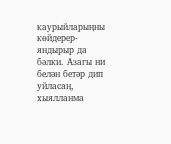каурыйларыңны көйдерер-яндырыр да бәлки. Азагы ни белән бетәр дип уйласаң, хыялланма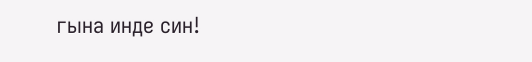гына инде син!